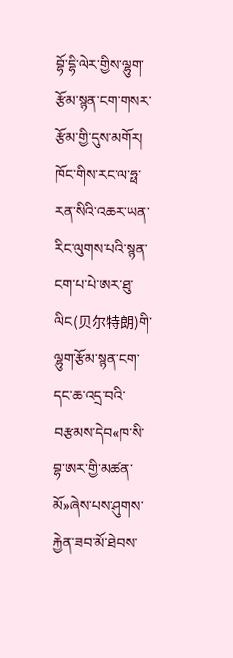བྷོ་དྷི་ལེར་གྱིས་ལྷུག་རྩོམ་སྙན་ངག་གསར་རྩོམ་གྱི་དུས་མགོར། ཁོང་གིས་རང་ལ་ཧྥ་རན་སིའི་འཆར་ཡན་རིང་ལུགས་པའི་སྙན་ངག་པ་པེ་ཨར་ཐུ་ལིང(贝尔特朗)གི་ལྷུག་རྩོམ་སྙན་ངག་དང་ཆ་འདྲ་བའི་བརྩམས་དེབ«ཁ་སི་བྷ་ཨར་གྱི་མཚན་མོ»ཞེས་པས་ཤུགས་རྐྱེན་ཟབ་མོ་ཐེབས་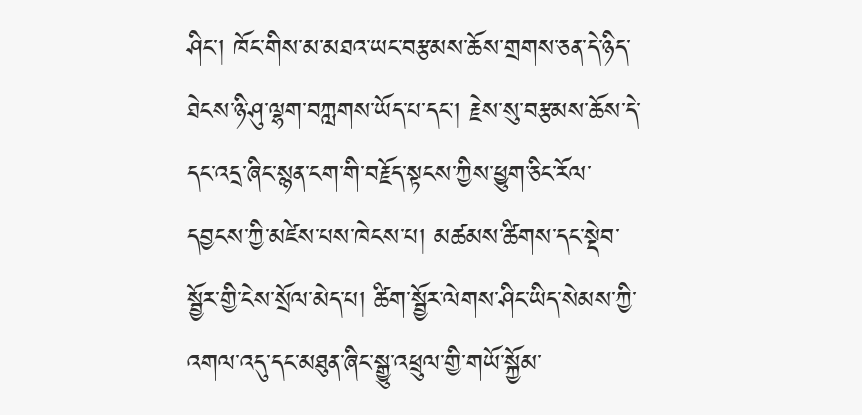ཤིང་། ཁོང་གིས་མ་མཐའ་ཡང་བརྩམས་ཆོས་གྲགས་ཅན་དེ་ཉིད་ཐེངས་ཉི་ཤུ་ལྷག་བཀླགས་ཡོད་པ་དང་། རྗེས་སུ་བརྩམས་ཆོས་དེ་དང་འདྲ་ཞིང་སྙན་ངག་གི་བརྗོད་སྟངས་ཀྱིས་ཕྱུག་ཅིང་རོལ་དབྱངས་ཀྱི་མཛེས་པས་ཁེངས་པ། མཚམས་ཚིགས་དང་སྡེབ་སྦྱོར་གྱི་ངེས་སྲོལ་མེད་པ། ཚིག་སྦྱོར་ལེགས་ཤིང་ཡིད་སེམས་ཀྱི་འགལ་འདུ་དང་མཐུན་ཞིང་སྒྱུ་འཕྲུལ་གྱི་གཡོ་སྐྱོམ་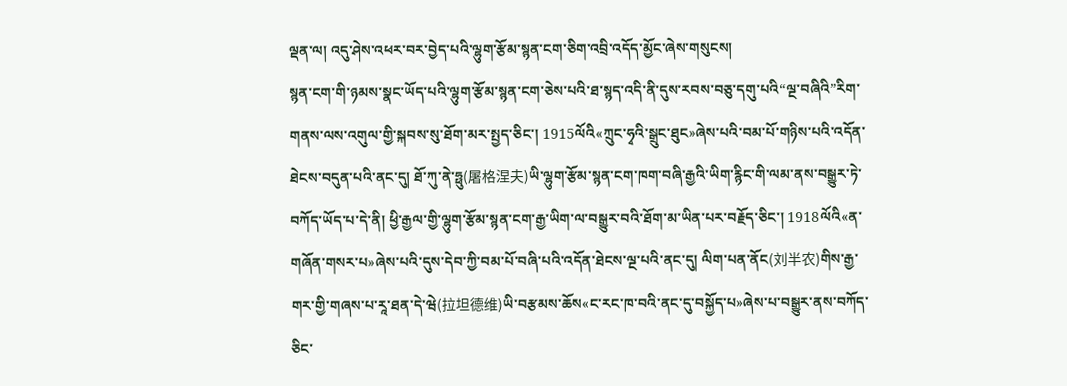ལྡན་ལ། འདུ་ཤེས་འཕར་བར་བྱེད་པའི་ལྷུག་རྩོམ་སྙན་ངག་ཅིག་འབྲི་འདོད་མྱོང་ཞེས་གསུངས།
སྙན་ངག་གི་ཉམས་སྣང་ཡོད་པའི་ལྷུག་རྩོམ་སྙན་ངག་ཅེས་པའི་ཐ་སྙད་འདི་ནི་དུས་རབས་བཅུ་དགུ་པའི“ལྔ་བཞིའི”རིག་གནས་ལས་འགུལ་གྱི་སྐབས་སུ་ཐོག་མར་སྤྱད་ཅིང་། 1915ལོའི«ཀྲུང་ཧྭའི་སྒྲུང་ཐུང»ཞེས་པའི་བམ་པོ་གཉིས་པའི་འདོན་ཐེངས་བདུན་པའི་ནང་དུ། ཐོ་ཀུ་ནེ་ཧྥུ(屠格涅夫)ཡི་ལྷུག་རྩོམ་སྙན་ངག་ཁག་བཞི་རྒྱའི་ཡིག་རྙིང་གི་ལམ་ནས་བསྒྱུར་ཏེ་བཀོད་ཡོད་པ་དེ་ནི། ཕྱི་རྒྱལ་གྱི་ལྷུག་རྩོམ་སྙན་ངག་རྒྱ་ཡིག་ལ་བསྒྱུར་བའི་ཐོག་མ་ཡིན་པར་བརྗོད་ཅིང་། 1918ལོའི«ན་གཞོན་གསར་པ»ཞེས་པའི་དུས་དེབ་ཀྱི་བམ་པོ་བཞི་པའི་འདོན་ཐེངས་ལྔ་པའི་ནང་དུ། ལིག་པན་ནོང(刘半农)གིས་རྒྱ་གར་གྱི་གཞས་པ་རཱ་ཐན་དེ་ཝེ(拉坦德维)ཡི་བརྩམས་ཆོས«ང་རང་ཁ་བའི་ནང་དུ་བསྐྱོད་པ»ཞེས་པ་བསྒྱུར་ནས་བཀོད་ཅིང་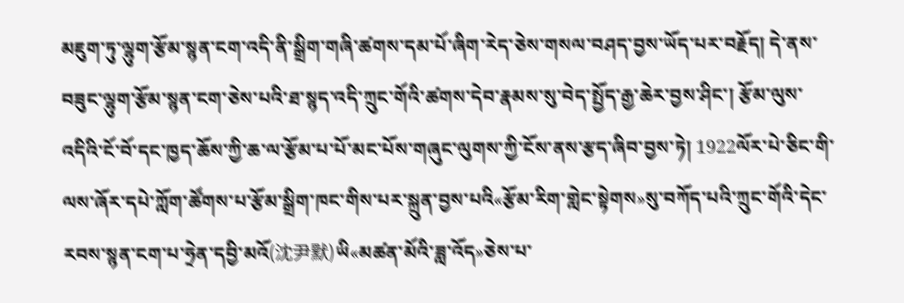མཇུག་ཏུ་ལྷུག་རྩོམ་སྙན་ངག་འདི་ནི་སྒྲིག་གཞི་ཚགས་དམ་པོ་ཞིག་རེད་ཅེས་གསལ་བཤད་བྱས་ཡོད་པར་བརྗོད། དེ་ནས་བཟུང་ལྷུག་རྩོམ་སྙན་ངག་ཅེས་པའི་ཐ་སྙད་འདི་ཀྲུང་གོའི་ཚགས་དེབ་རྣམས་སུ་བེད་སྤྱོད་རྒྱ་ཆེར་བྱས་ཤིང་། རྩོམ་ལུས་འདིའི་ངོ་བོ་དང་ཁྱད་ཆོས་ཀྱི་ཆ་ལ་རྩོམ་པ་པོ་མང་པོས་གཞུང་ལུགས་ཀྱི་ངོས་ནས་རྩད་ཞིབ་བྱས་ཏེ། 1922ལོར་པེ་ཅིང་གི་ལས་ཞོར་དཔེ་ཀློག་ཚོགས་པ་རྩོམ་སྒྲིག་ཁང་གིས་པར་སྐྲུན་བྱས་པའི«རྩོམ་རིག་གླེང་སྟེགས»སུ་བཀོད་པའི་ཀྲུང་གོའི་དེང་རབས་སྙན་ངག་པ་ཧྲེན་དབྱི་མའོ(沈尹默)ཡི«མཚན་མོའི་ཟླ་འོད»ཅེས་པ་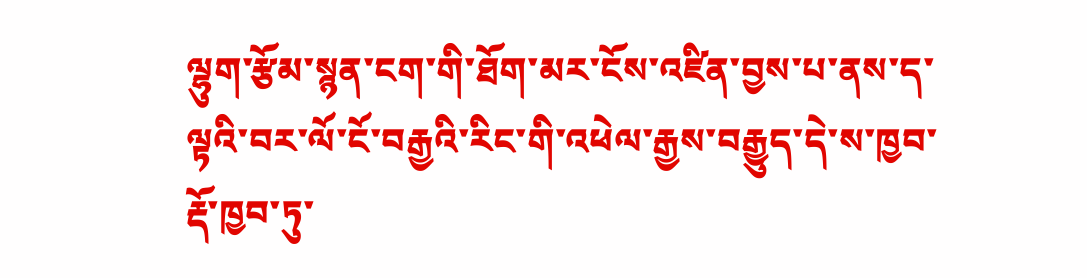ལྷུག་རྩོམ་སྙན་ངག་གི་ཐོག་མར་ངོས་འཛིན་བྱས་པ་ནས་ད་ལྟའི་བར་ལོ་ངོ་བརྒྱའི་རིང་གི་འཕེལ་རྒྱས་བརྒྱུད་དེ་ས་ཁྱབ་རྡོ་ཁྱབ་ཏུ་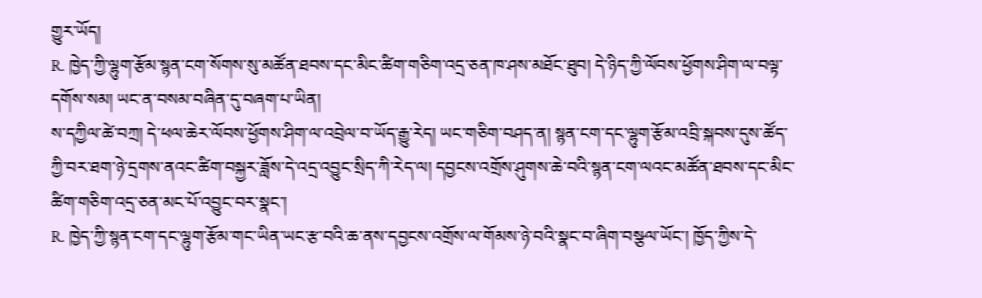གྱུར་ཡོད།
R. ཁྱེད་ཀྱི་ལྷུག་རྩོམ་སྙན་ངག་སོགས་སུ་མཚོན་ཐབས་དང་མིང་ཚིག་གཅིག་འདྲ་ཅན་ཁ་ཤས་མཐོང་ཐུབ། དེ་ཉིད་ཀྱི་ལོབས་ཕྱོགས་ཤིག་ལ་བལྟ་དགོས་སམ། ཡང་ན་བསམ་བཞིན་དུ་བཞག་པ་ཡིན།
ས་དཀྱིལ་ཚེ་བཀྲ། དེ་ཕལ་ཆེར་ལོབས་ཕྱོགས་ཤིག་ལ་འབྲེལ་བ་ཡོད་རྒྱུ་རེད། ཡང་གཅིག་བཤད་ན། སྙན་ངག་དང་ལྷུག་རྩོམ་འབྲི་སྐབས་དུས་ཚོད་ཀྱི་བར་ཐག་ཉེ་དྲགས་ནའང་ཚིག་བསྐྱར་ཟློས་དེ་འདྲ་འབྱུང་སྲིད་ཀི་རེད་ལ། དབྱངས་འགྲོས་ཤུགས་ཆེ་བའི་སྙན་ངག་ལའང་མཚོན་ཐབས་དང་མིང་ཚིག་གཅིག་འདྲ་ཅན་མང་པོ་འབྱུང་བར་སྣང་།
R. ཁྱེད་ཀྱི་སྙན་ངག་དང་ལྷུག་རྩོམ་གང་ཡིན་ཡང་རྩ་བའི་ཆ་ནས་དབྱངས་འགྲོས་ལ་གོམས་ཉེ་བའི་སྣང་བ་ཞིག་བསྩལ་ཡོང་། ཁྱོད་ཀྱིས་དེ་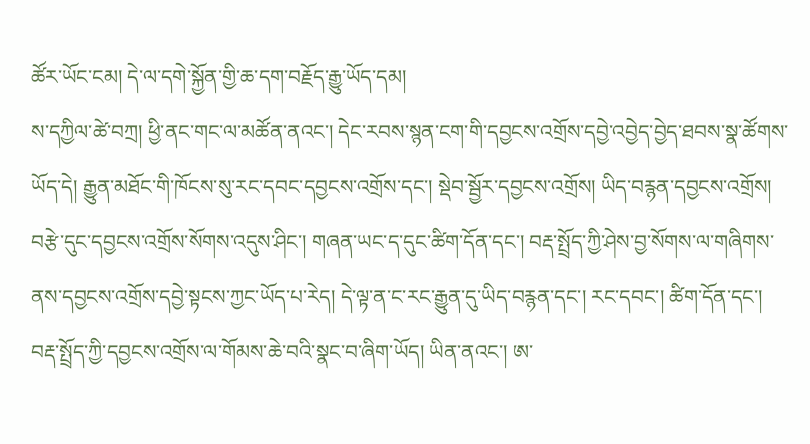ཚོར་ཡོང་ངམ། དེ་ལ་དགེ་སྐྱོན་གྱི་ཆ་དག་བརྗོད་རྒྱུ་ཡོད་དམ།
ས་དཀྱིལ་ཚེ་བཀྲ། ཕྱི་ནང་གང་ལ་མཚོན་ནའང་། དེང་རབས་སྙན་ངག་གི་དབྱངས་འགྲོས་དབྱེ་འབྱེད་བྱེད་ཐབས་སྣ་ཚོགས་ཡོད་དེ། རྒྱུན་མཐོང་གི་ཁོངས་སུ་རང་དབང་དབྱངས་འགྲོས་དང་། སྡེབ་སྦྱོར་དབྱངས་འགྲོས། ཡིད་བརྙན་དབྱངས་འགྲོས། བརྩེ་དུང་དབྱངས་འགྲོས་སོགས་འདུས་ཤིང་། གཞན་ཡང་ད་དུང་ཚིག་དོན་དང་། བརྡ་སྤྲོད་ཀྱི་ཤེས་བྱ་སོགས་ལ་གཞིགས་ནས་དབྱངས་འགྲོས་དབྱེ་སྟངས་ཀྱང་ཡོད་པ་རེད། དེ་ལྟ་ན་ང་རང་རྒྱུན་དུ་ཡིད་བརྙན་དང་། རང་དབང་། ཚིག་དོན་དང་། བརྡ་སྤྲོད་ཀྱི་དབྱངས་འགྲོས་ལ་གོམས་ཆེ་བའི་སྣང་བ་ཞིག་ཡོད། ཡིན་ནའང་། ཨ་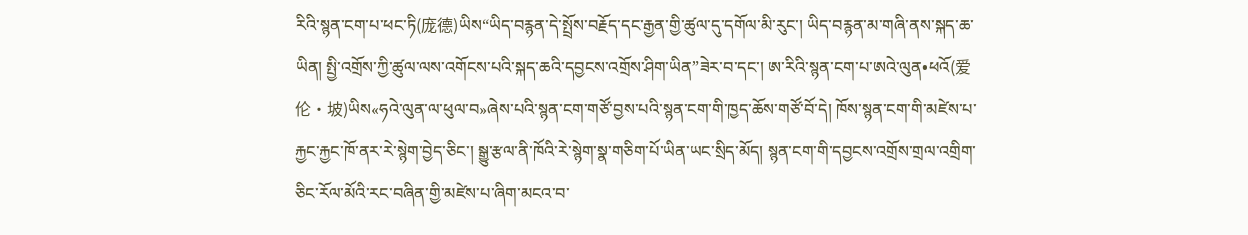རིའི་སྙན་ངག་པ་ཕང་ཏི(庞德)ཡིས“ཡིད་བརྙན་དེ་སྤྲོས་བརྗོད་དང་རྒྱན་གྱི་ཚུལ་དུ་དགོལ་མི་རུང་། ཡིད་བརྙན་མ་གཞི་ནས་སྐད་ཆ་ཡིན། སྤྱི་འགྲོས་ཀྱི་ཚུལ་ལས་འགོངས་པའི་སྐད་ཆའི་དབྱངས་འགྲོས་ཤིག་ཡིན”ཟེར་བ་དང་། ཨ་རིའི་སྙན་ངག་པ་ཨའེ་ལུན•ཕའོ(爱伦•坡)ཡིས«ཧའེ་ལུན་ལ་ཕུལ་བ»ཞེས་པའི་སྙན་ངག་གཙོ་བྱས་པའི་སྙན་ངག་གི་ཁྱད་ཆོས་གཙོ་བོ་དེ། ཁོས་སྙན་ངག་གི་མཛེས་པ་རྐྱང་རྐྱང་ཁོ་ནར་རེ་སྙེག་བྱེད་ཅིང་། སྒྱུ་རྩལ་ནི་ཁོའི་རེ་སྙེག་སྣ་གཅིག་པོ་ཡིན་ཡང་སྲིད་མོད། སྙན་ངག་གི་དབྱངས་འགྲོས་གྲལ་འགྲིག་ཅིང་རོལ་མོའི་རང་བཞིན་གྱི་མཛེས་པ་ཞིག་མངའ་བ་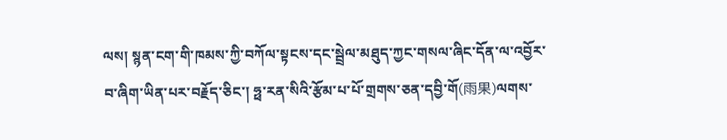ལས། སྙན་ངག་གི་ཁམས་ཀྱི་བཀོལ་སྟངས་དང་སྦྲེལ་མཐུད་ཀྱང་གསལ་ཞིང་དོན་ལ་འབྱོར་བ་ཞིག་ཡིན་པར་བརྗོད་ཅིང་། ཧྥ་རན་སིའི་རྩོམ་པ་པོ་གྲགས་ཅན་དབྱི་གོ(雨果)ལགས་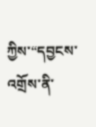ཀྱིས་“དབྱངས་འགྲོས་ནི་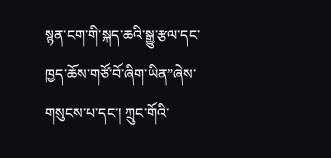སྙན་ངག་གི་སྐད་ཆའི་སྒྱུ་རྩལ་དང་ཁྱད་ཆོས་གཙོ་བོ་ཞིག་ཡིན”ཞེས་གསུངས་པ་དང་། ཀྲུང་གོའི་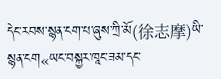དེང་རབས་སྙན་ངག་པ་ཞུས་ཀྲི་མོ(徐志摩)ཡི་སྙན་ངག«ཡང་བསྐྱར་ཁཱང་ཟམ་དང་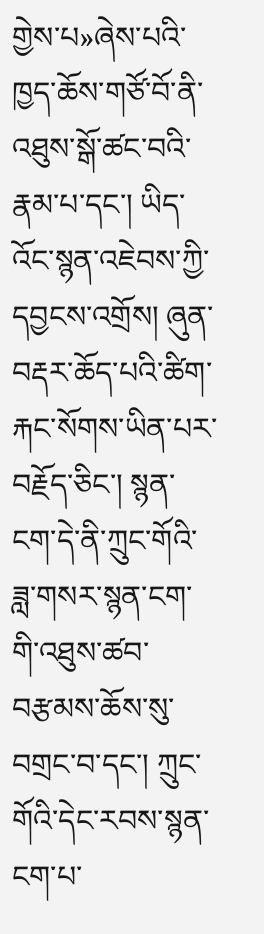གྱེས་པ»ཞེས་པའི་ཁྱད་ཆོས་གཙོ་བོ་ནི་འཐུས་སྒོ་ཚང་བའི་རྣམ་པ་དང་། ཡིད་འོང་སྙན་འཇེབས་ཀྱི་དབྱངས་འགྲོས། ཞུན་བརྡར་ཆོད་པའི་ཚིག་རྐང་སོགས་ཡིན་པར་བརྗོད་ཅིང་། སྙན་ངག་དེ་ནི་ཀྲུང་གོའི་ཟླ་གསར་སྙན་ངག་གི་འཐུས་ཚབ་བརྩམས་ཆོས་སུ་བགྲང་བ་དང་། ཀྲུང་གོའི་དེང་རབས་སྙན་ངག་པ་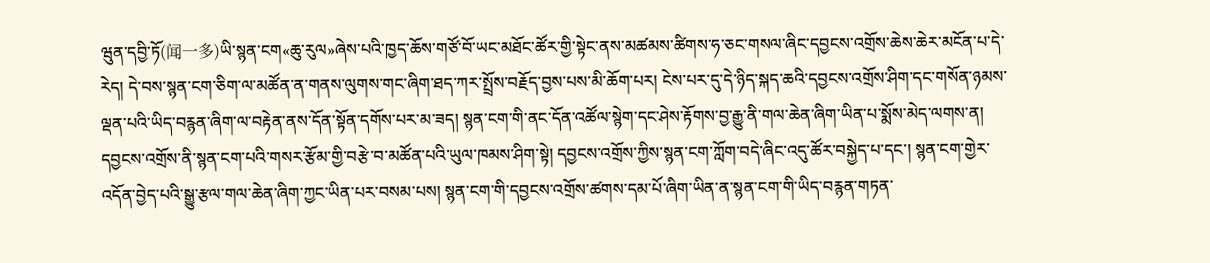ཝུན་དབྱི་ཏོ(闻一多)ཡི་སྙན་ངག«ཆུ་རུལ»ཞེས་པའི་ཁྱད་ཆོས་གཙོ་བོ་ཡང་མཐོང་ཚོར་གྱི་སྟེང་ནས་མཚམས་ཚིགས་ཧ་ཅང་གསལ་ཞིང་དབྱངས་འགྲོས་ཆེས་ཆེར་མངོན་པ་དེ་རེད། དེ་བས་སྙན་ངག་ཅིག་ལ་མཚོན་ན་གནས་ལུགས་གང་ཞིག་ཐད་ཀར་སྤྲོས་བརྗོད་བྱས་པས་མི་ཆོག་པར། ངེས་པར་དུ་དེ་ཉིད་སྐད་ཆའི་དབྱངས་འགྲོས་ཤིག་དང་གསོན་ཉམས་ལྡན་པའི་ཡིད་བརྙན་ཞིག་ལ་བརྟེན་ནས་དོན་སྟོན་དགོས་པར་མ་ཟད། སྙན་ངག་གི་ནང་དོན་འཚོལ་སྙེག་དང་ཤེས་རྟོགས་བྱ་རྒྱུ་ནི་གལ་ཆེན་ཞིག་ཡིན་པ་སྨོས་མེད་ལགས་ན། དབྱངས་འགྲོས་ནི་སྙན་ངག་པའི་གསར་རྩོམ་གྱི་བརྩེ་བ་མཚོན་པའི་ཡུལ་ཁམས་ཤིག་སྟེ། དབྱངས་འགྲོས་ཀྱིས་སྙན་ངག་ཀློག་བདེ་ཞིང་འདུ་ཚོར་བསྐྱེད་པ་དང་། སྙན་ངག་གྱེར་འདོན་བྱེད་པའི་སྒྱུ་རྩལ་གལ་ཆེན་ཞིག་ཀྱང་ཡིན་པར་བསམ་པས། སྙན་ངག་གི་དབྱངས་འགྲོས་ཚགས་དམ་པོ་ཞིག་ཡིན་ན་སྙན་ངག་གི་ཡིད་བརྙན་གཏན་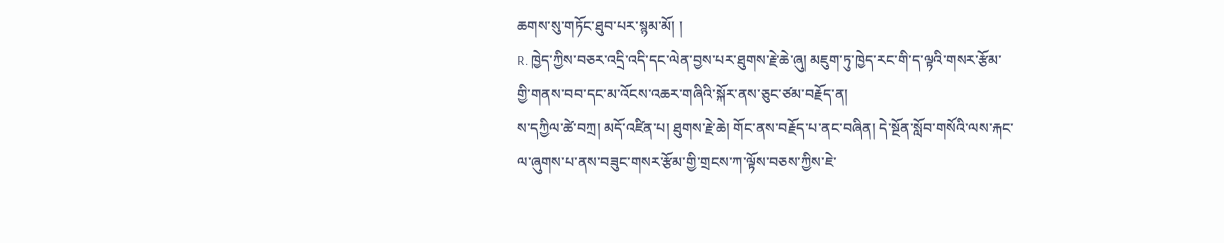ཆགས་སུ་གཏོང་ཐུབ་པར་སྙམ་མོ། །
R. ཁྱེད་ཀྱིས་བཅར་འདྲི་འདི་དང་ལེན་བྱས་པར་ཐུགས་རྗེ་ཆེ་ཞུ། མཇུག་ཏུ་ཁྱེད་རང་གི་ད་ལྟའི་གསར་རྩོམ་གྱི་གནས་བབ་དང་མ་འོངས་འཆར་གཞིའི་སྐོར་ནས་ཅུང་ཙམ་བརྗོད་ན།
ས་དཀྱིལ་ཚེ་བཀྲ། མདོ་འཛིན་པ། ཐུགས་རྗེ་ཆེ། གོང་ནས་བརྗོད་པ་ནང་བཞིན། དེ་སྔོན་སློབ་གསོའི་ལས་རྐང་ལ་ཞུགས་པ་ནས་བཟུང་གསར་རྩོམ་གྱི་གྲངས་ཀ་ལྟོས་བཅས་ཀྱིས་ཇེ་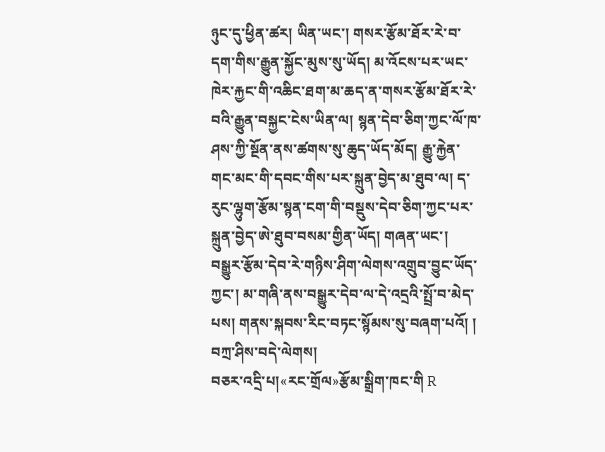ཉུང་དུ་ཕྱིན་ཚར། ཡིན་ཡང་། གསར་རྩོམ་ཐོར་རེ་བ་དག་གིས་རྒྱུན་སྐྱོང་མུས་སུ་ཡོད། མ་འོངས་པར་ཡང་ཁེར་རྐྱང་གི་འཆིང་ཐག་མ་ཆད་ན་གསར་རྩོམ་ཐོར་རེ་བའི་རྒྱུན་བསྐྱང་ངེས་ཡིན་ལ། སྙན་དེབ་ཅིག་ཀྱང་ལོ་ཁ་ཤས་ཀྱི་སྔོན་ནས་ཚགས་སུ་ཆུད་ཡོད་མོད། རྒྱུ་རྐྱེན་གང་མང་གི་དབང་གིས་པར་སྐྲུན་བྱེད་མ་ཐུབ་ལ། ད་རུང་ལྷུག་རྩོམ་སྙན་ངག་གི་བསྡུས་དེབ་ཅིག་ཀྱང་པར་སྐྲུན་བྱེད་ཨེ་ཐུབ་བསམ་གྱིན་ཡོད། གཞན་ཡང་། བསྒྱུར་རྩོམ་དེབ་རེ་གཉིས་ཤིག་ལེགས་འགྲུབ་བྱུང་ཡོད་ཀྱང་། མ་གཞི་ནས་བསྒྱུར་དེབ་ལ་དེ་འདྲའི་སྤྲོ་བ་མེད་པས། གནས་སྐབས་རིང་བཏང་སྙོམས་སུ་བཞག་པའོ། །
བཀྲ་ཤིས་བདེ་ལེགས།
བཅར་འདྲི་པ།«རང་གྲོལ»རྩོམ་སྒྲིག་ཁང་གི R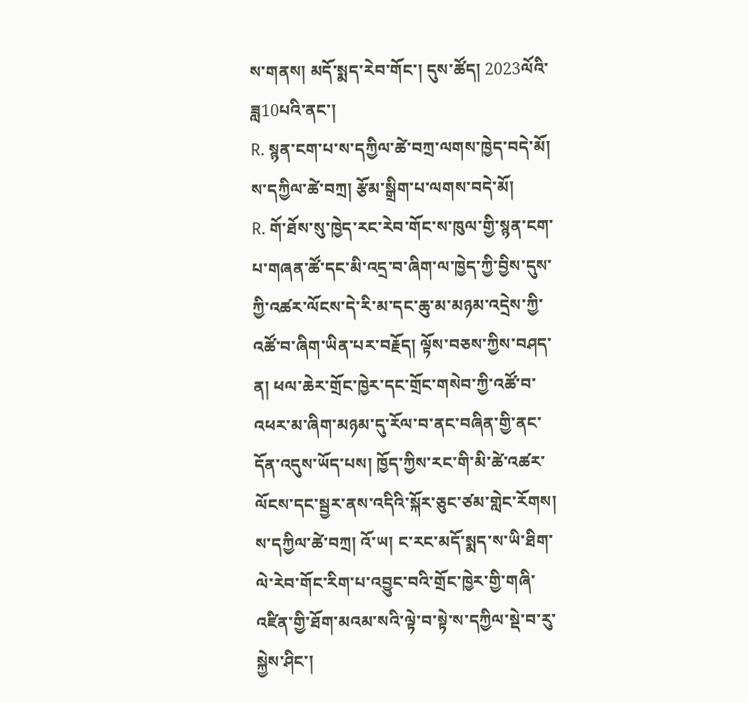ས་གནས། མདོ་སྨད་རེབ་གོང་། དུས་ཚོད། 2023ལོའི་ཟླ10པའི་ནང་།
R. སྙན་ངག་པ་ས་དཀྱིལ་ཚེ་བཀྲ་ལགས་ཁྱེད་བདེ་མོ།
ས་དཀྱིལ་ཚེ་བཀྲ། རྩོམ་སྒྲིག་པ་ལགས་བདེ་མོ།
R. གོ་ཐོས་སུ་ཁྱེད་རང་རེབ་གོང་ས་ཁུལ་གྱི་སྙན་ངག་པ་གཞན་ཚོ་དང་མི་འདྲ་བ་ཞིག་ལ་ཁྱེད་ཀྱི་བྱིས་དུས་ཀྱི་འཚར་ལོངས་དེ་རི་མ་དང་ཆུ་མ་མཉམ་འདྲེས་ཀྱི་འཚོ་བ་ཞིག་ཡིན་པར་བརྗོད། ལྟོས་བཅས་ཀྱིས་བཤད་ན། ཕལ་ཆེར་གྲོང་ཁྱེར་དང་གྲོང་གསེབ་ཀྱི་འཚོ་བ་འཕར་མ་ཞིག་མཉམ་དུ་རོལ་བ་ནང་བཞིན་གྱི་ནང་དོན་འདུས་ཡོད་པས། ཁྱོད་ཀྱིས་རང་གི་མི་ཚེ་འཚར་ལོངས་དང་སྦྱར་ནས་འདིའི་སྐོར་ཅུང་ཙམ་གླེང་རོགས།
ས་དཀྱིལ་ཚེ་བཀྲ། འོ་ཡ། ང་རང་མདོ་སྨད་ས་ཡི་ཐིག་ལེ་རེབ་གོང་རིག་པ་འབྱུང་བའི་གྲོང་ཁྱེར་གྱི་གཞི་འཛིན་གྱི་ཐོག་མའམ་སའི་ལྟེ་བ་སྟེ་ས་དཀྱིལ་སྡེ་བ་རུ་སྐྱེས་ཤིང་།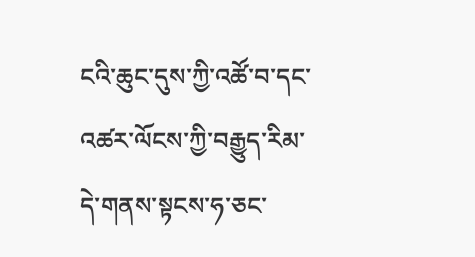ངའི་ཆུང་དུས་ཀྱི་འཚོ་བ་དང་འཚར་ལོངས་ཀྱི་བརྒྱུད་རིམ་དེ་གནས་སྟངས་ཧ་ཅང་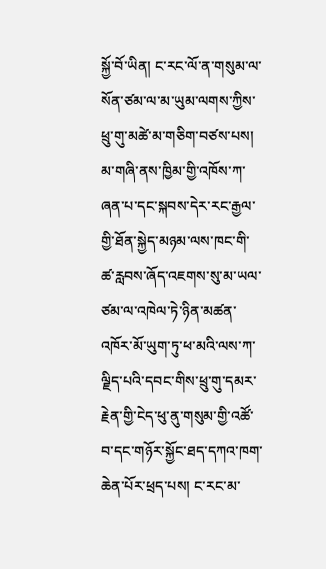སྐྱོ་བོ་ཡིན། ང་རང་ལོ་ན་གསུམ་ལ་སོན་ཙམ་ལ་མ་ཡུམ་ལགས་ཀྱིས་ཕྲུ་གུ་མཚེ་མ་གཅིག་བཙས་པས། མ་གཞི་ནས་ཁྱིམ་གྱི་འཁོས་ཀ་ཞན་པ་དང་སྐབས་དེར་རང་རྒྱལ་གྱི་ཐོན་སྐྱེད་མཉམ་ལས་ཁང་གི་ཚ་རླབས་ཞོད་འཇགས་སུ་མ་ཡལ་ཙམ་ལ་འཁེལ་ཏེ་ཉིན་མཚན་འཁོར་མོ་ཡུག་ཏུ་ཕ་མའི་ལས་ཀ་ལྗིད་པའི་དབང་གིས་ཕྲུ་གུ་དམར་རྗེན་གྱི་ངེད་ཕུ་ནུ་གསུམ་གྱི་འཚོ་བ་དང་གཉོར་སྐྱོང་ཐད་དཀའ་ཁག་ཆེན་པོར་ཕྲད་པས། ང་རང་མ་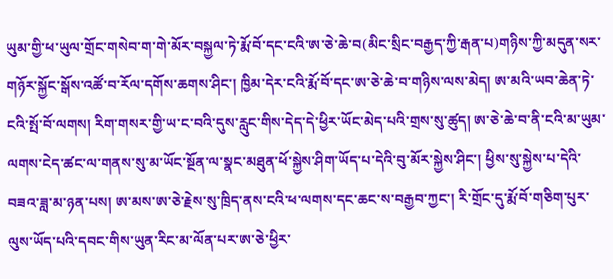ཡུམ་གྱི་ཕ་ཡུལ་གྲོང་གསེབ་ག་གེ་མོར་བསྐྱལ་ཏེ་རྨོ་བོ་དང་ངའི་ཨ་ཅེ་ཆེ་བ(མིང་སྲིང་བརྒྱད་ཀྱི་རྒན་པ)གཉིས་ཀྱི་མདུན་སར་གཉོར་སྐྱོང་སྒོས་འཚོ་བ་རོལ་དགོས་ཆགས་ཤིང་། ཁྱིམ་དེར་ངའི་རྨོ་བོ་དང་ཨ་ཅེ་ཆེ་བ་གཉིས་ལས་མེད། ཨ་མའི་ཡབ་ཆེན་ཏེ་ངའི་སྤོ་བོ་ལགས། རིག་གསར་གྱི་ཡ་ང་བའི་དུས་རླུང་གིས་དེད་དེ་ཕྱིར་ཡོང་མེད་པའི་གྲས་སུ་ཚུད། ཨ་ཅེ་ཆེ་བ་ནི་ངའི་མ་ཡུམ་ལགས་ངེད་ཚང་ལ་གནས་སུ་མ་ཡོང་སྔོན་ལ་སྣང་མཐུན་ཕོ་སྐྱེས་ཤིག་ཡོད་པ་དེའི་བུ་མོར་སྐྱེས་ཤིང་། ཕྱིས་སུ་སྐྱེས་པ་དེའི་བཟའ་ཟླ་མ་ཉན་པས། ཨ་མས་ཨ་ཅེ་རྗེས་སུ་ཁྲིད་ནས་ངའི་ཕ་ལགས་དང་ཆང་ས་བརྒྱབ་ཀྱང་། རི་གྲོང་དུ་རྨོ་བོ་གཅིག་པུར་ལུས་ཡོད་པའི་དབང་གིས་ཡུན་རིང་མ་ལོན་པར་ཨ་ཅེ་ཕྱིར་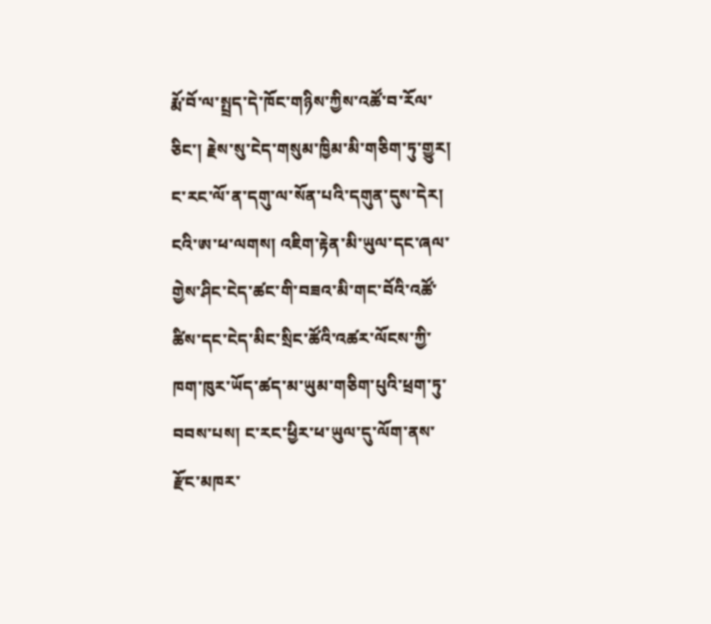རྨོ་བོ་ལ་སྤྲད་དེ་ཁོང་གཉིས་ཀྱིས་འཚོ་བ་རོལ་ཅིང་། རྗེས་སུ་ངེད་གསུམ་ཁྱིམ་མི་གཅིག་ཏུ་གྱུར།
ང་རང་ལོ་ན་དགུ་ལ་སོན་པའི་དགུན་དུས་དེར། ངའི་ཨ་ཕ་ལགས། འཇིག་རྟེན་མི་ཡུལ་དང་ཞལ་གྱེས་ཤིང་ངེད་ཚང་གི་བཟའ་མི་གང་བོའི་འཚོ་ཚིས་དང་ངེད་མིང་སྲིང་ཚོའི་འཚར་ལོངས་ཀྱི་ཁག་ཁུར་ཡོད་ཚད་མ་ཡུམ་གཅིག་པུའི་ཕྲག་ཏུ་བབས་པས། ང་རང་ཕྱིར་ཕ་ཡུལ་དུ་ལོག་ནས་རྫོང་མཁར་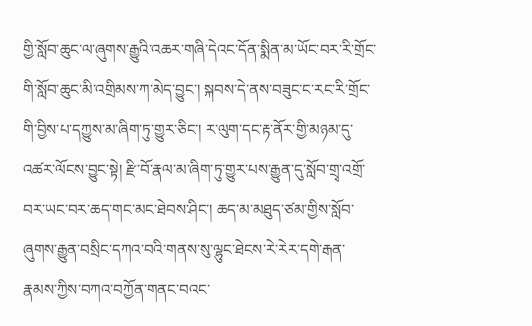གྱི་སློབ་ཆུང་ལ་ཞུགས་རྒྱུའི་འཆར་གཞི་དེའང་དོན་སྨིན་མ་ཡོང་བར་རི་གྲོང་གི་སློབ་ཆུང་མི་འགྲིམས་ཀ་མེད་བྱུང་། སྐབས་དེ་ནས་བཟུང་ང་རང་རི་གྲོང་གི་བྱིས་པ་དཀྱུས་མ་ཞིག་ཏུ་གྱུར་ཅིང་། ར་ལུག་དང་རྟ་ནོར་གྱི་མཉམ་དུ་འཚར་ལོངས་བྱུང་སྟེ། རྫི་བོ་རྣལ་མ་ཞིག་ཏུ་གྱུར་པས་རྒྱུན་དུ་སློབ་གྲྭ་འགྲོ་བར་ཡང་བར་ཆད་གང་མང་ཐེབས་ཤིང་། ཆད་མ་མཐུད་ཙམ་གྱིས་སློབ་ཞུགས་རྒྱུན་བསྲིང་དཀའ་བའི་གནས་སུ་ལྷུང་ཐེངས་རེ་རེར་དགེ་རྒན་རྣམས་ཀྱིས་བཀའ་བཀྱོན་གནང་བའང་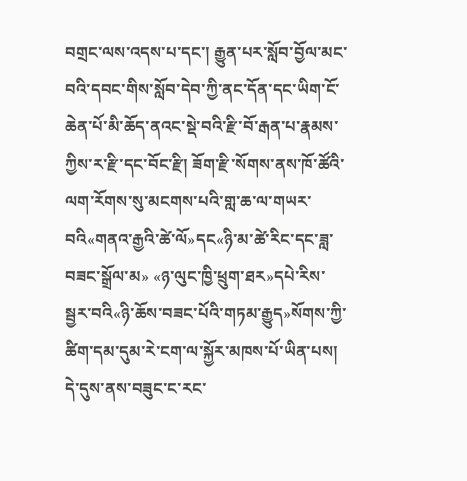བགྲང་ལས་འདས་པ་དང་། རྒྱུན་པར་སློབ་བྱོལ་མང་བའི་དབང་གིས་སློབ་དེབ་ཀྱི་ནང་དོན་དང་ཡིག་ངོ་ཆེན་པོ་མི་ཆོད་ནའང་སྡེ་བའི་རྫི་བོ་རྒན་པ་རྣམས་ཀྱིས་ར་རྫི་དང་བོང་རྫི། ཟོག་རྫི་སོགས་ནས་ཁོ་ཚོའི་ལག་རོགས་སུ་མངགས་པའི་གླ་ཆ་ལ་གཡར་བའི«གནའ་རྒྱའི་ཚེ་ལོ»དང«ཉི་མ་ཚེ་རིང་དང་ཟླ་བཟང་སྒྲོལ་མ» «ཉ་ལུང་ཁྱི་ཕྲུག་ཐར»དཔེ་རིས་སྦྱར་བའི«ཉི་ཆོས་བཟང་པོའི་གཏམ་རྒྱུད»སོགས་ཀྱི་ཚིག་དམ་དུམ་རེ་ངག་ལ་སྐྱོར་མཁས་པོ་ཡིན་པས། དེ་དུས་ནས་བཟུང་ང་རང་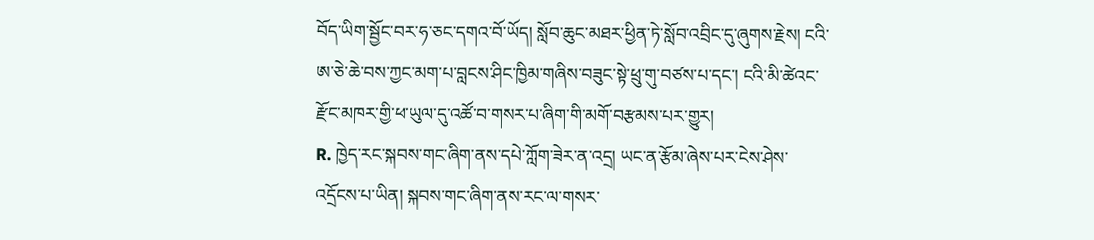བོད་ཡིག་སྦྱོང་བར་ཧ་ཅང་དགའ་བོ་ཡོད། སློབ་ཆུང་མཐར་ཕྱིན་ཏེ་སློབ་འབྲིང་དུ་ཞུགས་རྗེས། ངའི་ཨ་ཅེ་ཆེ་བས་ཀྱང་མག་པ་བླངས་ཤིང་ཁྱིམ་གཞིས་བཟུང་སྟེ་ཕྲུ་གུ་བཙས་པ་དང་། ངའི་མི་ཚེའང་རྫོང་མཁར་གྱི་ཕ་ཡུལ་དུ་འཚོ་བ་གསར་པ་ཞིག་གི་མགོ་བརྩམས་པར་གྱུར།
R. ཁྱེད་རང་སྐབས་གང་ཞིག་ནས་དཔེ་ཀློག་ཟེར་ན་འདྲ། ཡང་ན་རྩོམ་ཞེས་པར་ངེས་ཤེས་འདྲོངས་པ་ཡིན། སྐབས་གང་ཞིག་ནས་རང་ལ་གསར་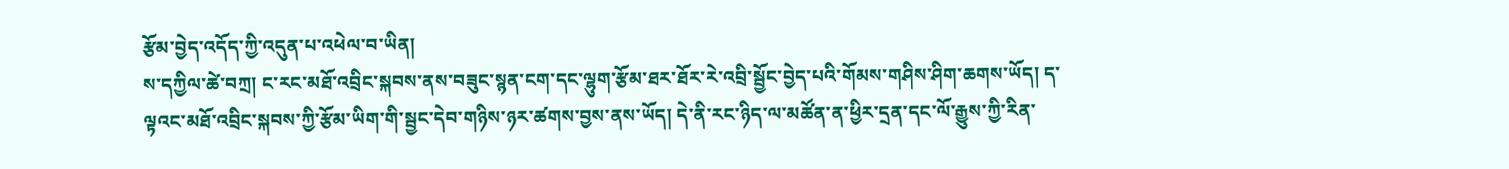རྩོམ་བྱེད་འདོད་ཀྱི་འདུན་པ་འཕེལ་བ་ཡིན།
ས་དཀྱིལ་ཚེ་བཀྲ། ང་རང་མཐོ་འབྲིང་སྐབས་ནས་བཟུང་སྙན་ངག་དང་ལྷུག་རྩོམ་ཐར་ཐོར་རེ་འབྲི་སྦྱོང་བྱེད་པའི་གོམས་གཤིས་ཤིག་ཆགས་ཡོད། ད་ལྟའང་མཐོ་འབྲིང་སྐབས་ཀྱི་རྩོམ་ཡིག་གི་སྦྱང་དེབ་གཉིས་ཉར་ཚགས་བྱས་ནས་ཡོད། དེ་ནི་རང་ཉིད་ལ་མཚོན་ན་ཕྱིར་དྲན་དང་ལོ་རྒྱུས་ཀྱི་རིན་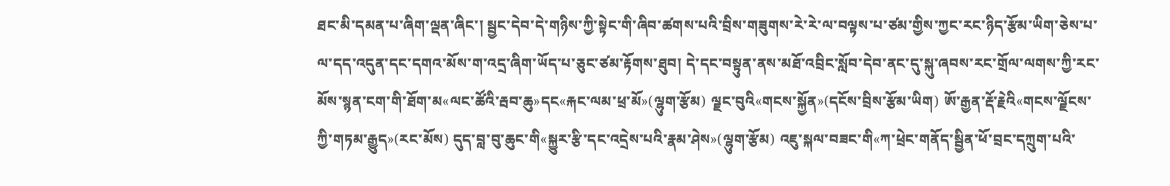ཐང་མི་དམན་པ་ཞིག་ལྡན་ཞིང་། སྦྱང་དེབ་དེ་གཉིས་ཀྱི་སྟེང་གི་ཞིབ་ཚགས་པའི་བྲིས་གཟུགས་རེ་རེ་ལ་བལྟས་པ་ཙམ་གྱིས་ཀྱང་རང་ཉིད་རྩོམ་ཡིག་ཅེས་པ་ལ་དད་འདུན་དང་དགའ་མོས་ག་འདྲ་ཞིག་ཡོད་པ་ཅུང་ཙམ་རྟོགས་ཐུབ། དེ་དང་བསྟུན་ནས་མཐོ་འབྲིང་སློབ་དེབ་ནང་དུ་སྐུ་ཞབས་རང་གྲོལ་ལགས་ཀྱི་རང་མོས་སྙན་ངག་གི་ཐོག་མ«ལང་ཚོའི་རྦབ་ཆུ»དང«རྐང་ལམ་ཕྲ་མོ»(ལྷུག་རྩོམ) ལྗང་བུའི«གངས་སྐྱོན»(དངོས་བྲིས་རྩོམ་ཡིག) ཨོ་རྒྱན་རྡོ་རྗེའི«གངས་ལྗོངས་ཀྱི་གཏམ་རྒྱུད»(རང་མོས) དུད་བླ་བུ་ཆུང་གི«སྐྱུར་རྩི་དང་འདྲེས་པའི་རྣམ་ཤེས»(ལྷུག་རྩོམ) འཇུ་སྐལ་བཟང་གི«ཀ་ཕྲེང་གནོད་སྦྱིན་ཕོ་བྲང་དཀྲུག་པའི་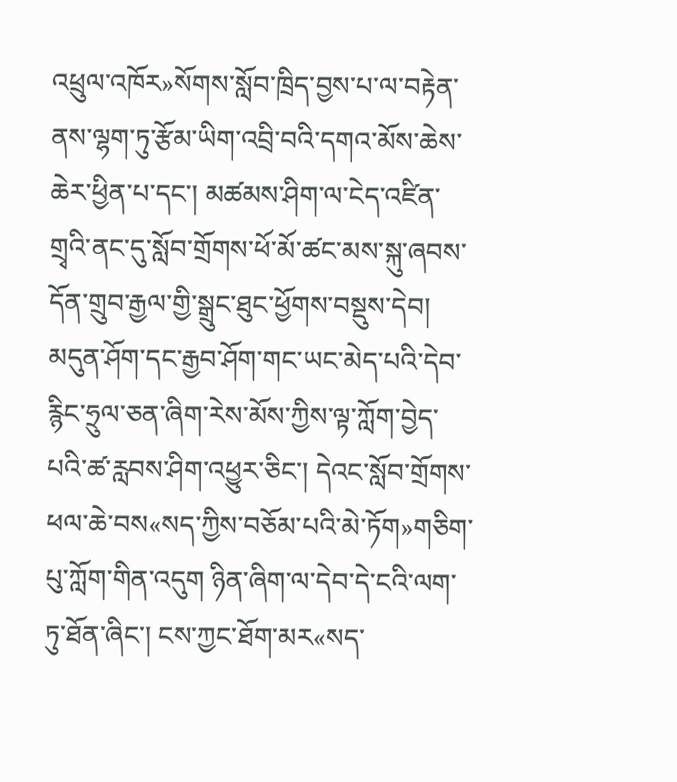འཕྲུལ་འཁོར»སོགས་སློབ་ཁྲིད་བྱས་པ་ལ་བརྟེན་ནས་ལྷག་ཏུ་རྩོམ་ཡིག་འབྲི་བའི་དགའ་མོས་ཆེས་ཆེར་ཕྱིན་པ་དང་། མཚམས་ཤིག་ལ་ངེད་འཛིན་གྲྭའི་ནང་དུ་སློབ་གྲོགས་ཕོ་མོ་ཚང་མས་སྐུ་ཞབས་དོན་གྲུབ་རྒྱལ་གྱི་སྒྲུང་ཐུང་ཕྱོགས་བསྡུས་དེབ། མདུན་ཤོག་དང་རྒྱབ་ཤོག་གང་ཡང་མེད་པའི་དེབ་རྙིང་ཧྲུལ་ཅན་ཞིག་རེས་མོས་ཀྱིས་ལྟ་ཀློག་བྱེད་པའི་ཚ་རླབས་ཤིག་འཕྱུར་ཅིང་། དེའང་སློབ་གྲོགས་ཕལ་ཆེ་བས«སད་ཀྱིས་བཅོམ་པའི་མེ་ཏོག»གཅིག་པུ་ཀློག་གིན་འདུག ཉིན་ཞིག་ལ་དེབ་དེ་ངའི་ལག་ཏུ་ཐོན་ཞིང་། ངས་ཀྱང་ཐོག་མར«སད་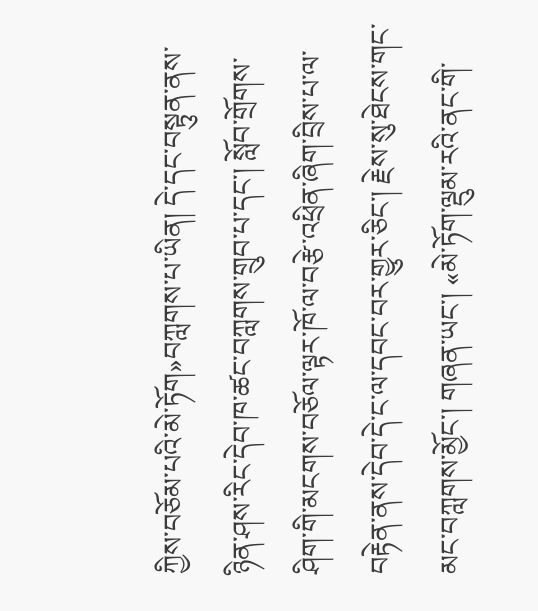ཀྱིས་བཅོམ་པའི་མེ་ཏོག»བཀླགས་པ་ཡིན། དེ་དང་བསྟུན་ནས་ཉིན་ཤས་རིང་དེབ་ཁ་ཚང་བཀླགས་གྲུབ་པ་དང་། སློབ་གྲོགས་ཤིག་གི་མངགས་བཅོལ་ལྟར་ཁོ་ལ་བརྩེ་འཕྲིན་ཞིག་བྲིས་པ་ལ་བརྟེན་ནས་དེབ་དེ་ང་ལ་དབང་བར་གྱུར་ཅིང་། རྗེས་སུ་ཐེངས་གང་མང་བཀླགས་མྱོང་། གཞན་ཡང་། «མེ་ཏོག་ལྡུམ་རའི་ནང་གི་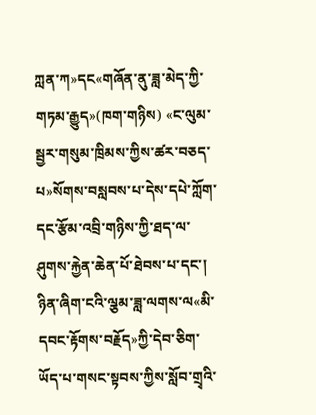ཀླན་ཀ»དང«གཞོན་ནུ་ཟླ་མེད་ཀྱི་གཏམ་རྒྱུད»(ཁག་གཉིས) «ང་ལུམ་སྦྱར་གསུམ་ཁྲིམས་ཀྱིས་ཚར་བཅད་པ»སོགས་བསླབས་པ་དེས་དཔེ་ཀློག་དང་རྩོམ་འབྲི་གཉིས་ཀྱི་ཐད་ལ་ཤུགས་རྐྱེན་ཆེན་པོ་ཐེབས་པ་དང་། ཉིན་ཞིག་ངའི་ལྕམ་ཟླ་ལགས་ལ«མི་དབང་རྟོགས་བརྗོད»ཀྱི་དེབ་ཅིག་ཡོད་པ་གསང་སྟབས་ཀྱིས་སློབ་གྲྭའི་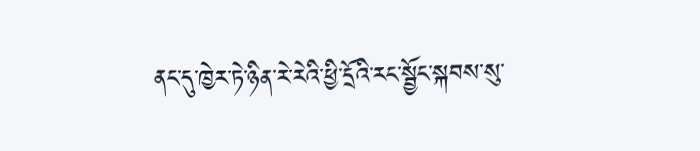ནང་དུ་ཁྱེར་ཏེ་ཉིན་རེ་རེའི་ཕྱི་དྲོའི་རང་སྦྱོང་སྐབས་སུ་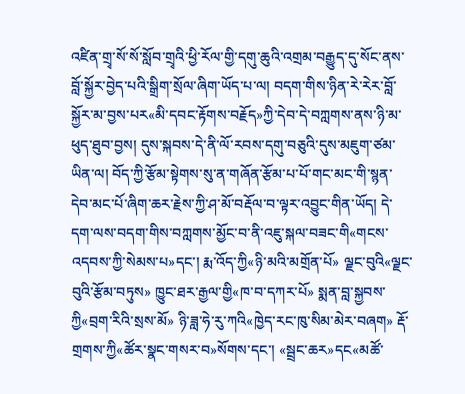འཛིན་གྲྭ་སོ་སོ་སློབ་གྲྭའི་ཕྱི་རོལ་གྱི་དགུ་ཆུའི་འགྲམ་བརྒྱུད་དུ་སོང་ནས་བློ་སྐྱོར་བྱེད་པའི་སྒྲིག་སྲོལ་ཞིག་ཡོད་པ་ལ། བདག་གིས་ཉིན་རེ་རེར་བློ་སྐྱོར་མ་བྱས་པར«མི་དབང་རྟོགས་བརྗོད»ཀྱི་དེབ་དེ་བཀླགས་ནས་ཉི་མ་ཕུད་ཐུབ་བྱས། དུས་སྐབས་དེ་ནི་ལོ་རབས་དགུ་བཅུའི་དུས་མཇུག་ཙམ་ཡིན་ལ། བོད་ཀྱི་རྩོམ་སྟེགས་སུ་ན་གཞོན་རྩོམ་པ་པོ་གང་མང་གི་སྙན་དེབ་མང་པོ་ཞིག་ཆར་རྗེས་ཀྱི་ཤ་མོ་བརྡོལ་བ་ལྟར་འབྱུང་གིན་ཡོད། དེ་དག་ལས་བདག་གིས་བཀླགས་མྱོང་བ་ནི་འཇུ་སྐལ་བཟང་གི«གངས་འདབས་ཀྱི་སེམས་པ»དང་། རྨ་འོད་ཀྱི«ཉི་མའི་མགྲོན་པོ» ལྗང་བུའི«ལྗང་བུའི་རྩོམ་བཏུས» ཁྱུང་ཐར་རྒྱལ་གྱི«ཁ་བ་དཀར་པོ» སྨན་བླ་སྐྱབས་ཀྱི«བྲག་རིའི་སྲས་མོ» ཉི་ཟླ་ཧེ་རུ་ཀའི«ཁྱེད་རང་ཁུ་སིམ་མེར་བཞག» རྡོ་གྲགས་ཀྱི«ཚོར་སྣང་གསར་བ»སོགས་དང་། «སྦྲང་ཆར»དང«མཚོ་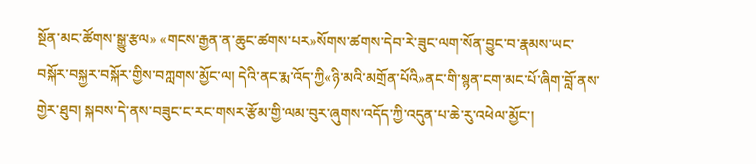སྔོན་མང་ཚོགས་སྒྱུ་རྩལ» «གངས་རྒྱན་ན་ཆུང་ཚགས་པར»སོགས་ཚགས་དེབ་རེ་ཟུང་ལག་སོན་བྱུང་བ་རྣམས་ཡང་བསྐོར་བསྐྱར་བསྐོར་གྱིས་བཀླགས་མྱོང་ལ། དེའི་ནང་རྨ་འོད་ཀྱི«ཉི་མའི་མགྲོན་པོའི»ནང་གི་སྙན་ངག་མང་པོ་ཞིག་བློ་ནས་གྱེར་ཐུབ། སྐབས་དེ་ནས་བཟུང་ང་རང་གསར་རྩོམ་གྱི་ལམ་བུར་ཞུགས་འདོད་ཀྱི་འདུན་པ་ཆེ་རུ་འཕེལ་མྱོང་།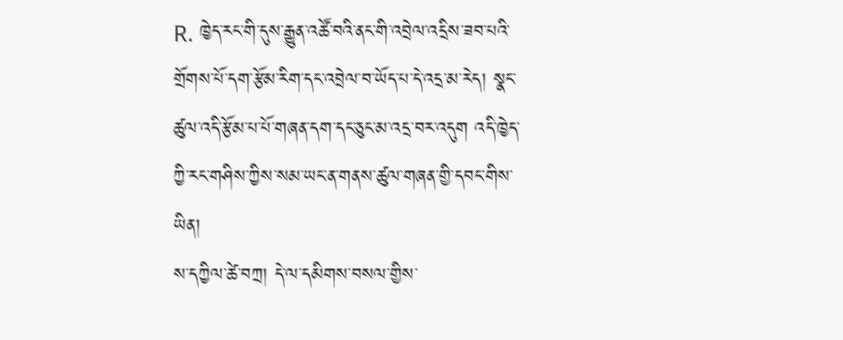R. ཁྱེད་རང་གི་དུས་རྒྱུན་འཚོ་བའི་ནང་གི་འབྲེལ་འདྲིས་ཟབ་པའི་གྲོགས་པོ་དག་རྩོམ་རིག་དང་འབྲེལ་བ་ཡོད་པ་དེ་འདྲ་མ་རེད། སྣང་ཚུལ་འདི་རྩོམ་པ་པོ་གཞན་དག་དང་ཅུང་མ་འདྲ་བར་འདུག འདི་ཁྱེད་ཀྱི་རང་གཤིས་ཀྱིས་སམ་ཡང་ན་གནས་ཚུལ་གཞན་གྱི་དབང་གིས་ཡིན།
ས་དཀྱིལ་ཚེ་བཀྲ། དེ་ལ་དམིགས་བསལ་གྱིས་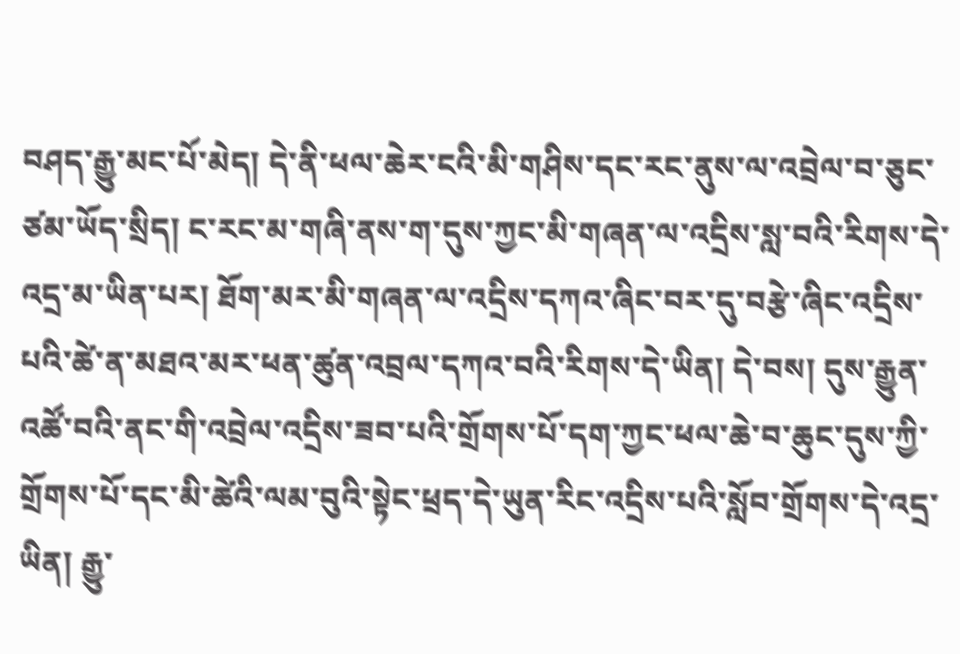བཤད་རྒྱུ་མང་པོ་མེད། དེ་ནི་ཕལ་ཆེར་ངའི་མི་གཤིས་དང་རང་ནུས་ལ་འབྲེལ་བ་ཅུང་ཙམ་ཡོད་སྲིད། ང་རང་མ་གཞི་ནས་ག་དུས་ཀྱང་མི་གཞན་ལ་འདྲིས་སླ་བའི་རིགས་དེ་འདྲ་མ་ཡིན་པར། ཐོག་མར་མི་གཞན་ལ་འདྲིས་དཀའ་ཞིང་བར་དུ་བརྩེ་ཞིང་འདྲིས་པའི་ཚེ་ན་མཐའ་མར་ཕན་ཚུན་འབྲལ་དཀའ་བའི་རིགས་དེ་ཡིན། དེ་བས། དུས་རྒྱུན་འཚོ་བའི་ནང་གི་འབྲེལ་འདྲིས་ཟབ་པའི་གྲོགས་པོ་དག་ཀྱང་ཕལ་ཆེ་བ་ཆུང་དུས་ཀྱི་གྲོགས་པོ་དང་མི་ཚེའི་ལམ་བུའི་སྟེང་ཕྲད་དེ་ཡུན་རིང་འདྲིས་པའི་སློབ་གྲོགས་དེ་འདྲ་ཡིན། རྒྱུ་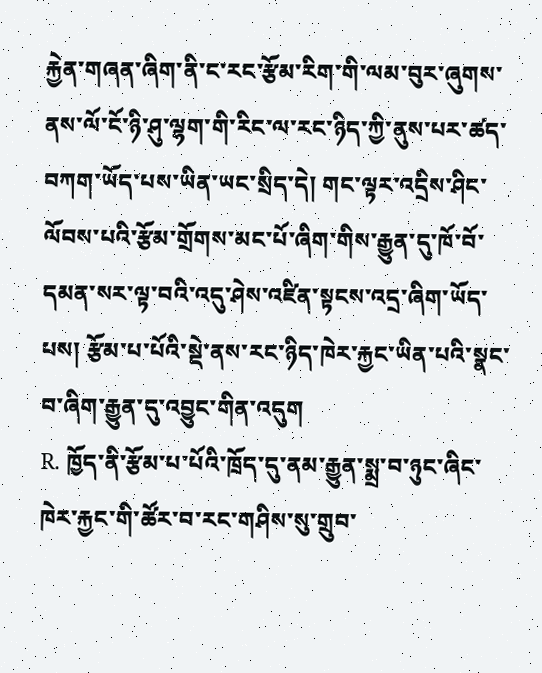རྐྱེན་གཞན་ཞིག་ནི་ང་རང་རྩོམ་རིག་གི་ལམ་བུར་ཞུགས་ནས་ལོ་ངོ་ཉི་ཤུ་ལྷག་གི་རིང་ལ་རང་ཉིད་ཀྱི་ནུས་པར་ཚད་བཀག་ཡོད་པས་ཡིན་ཡང་སྲིད་དེ། གང་ལྟར་འདྲིས་ཤིང་ལོབས་པའི་རྩོམ་གྲོགས་མང་པོ་ཞིག་གིས་རྒྱུན་དུ་ཁོ་བོ་དམན་སར་ལྟ་བའི་འདུ་ཤེས་འཛིན་སྟངས་འདྲ་ཞིག་ཡོད་པས། རྩོམ་པ་པོའི་སྡེ་ནས་རང་ཉིད་ཁེར་རྐྱང་ཡིན་པའི་སྣང་བ་ཞིག་རྒྱུན་དུ་འབྱུང་གིན་འདུག
R. ཁྱོད་ནི་རྩོམ་པ་པོའི་ཁྲོད་དུ་ནམ་རྒྱུན་སྨྲ་བ་ཉུང་ཞིང་ཁེར་རྐྱང་གི་ཚོར་བ་རང་གཤིས་སུ་གྲུབ་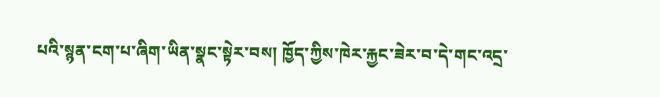པའི་སྙན་ངག་པ་ཞིག་ཡིན་སྣང་སྟེར་བས། ཁྱོད་ཀྱིས་ཁེར་རྐྱང་ཟེར་བ་དེ་གང་འདྲ་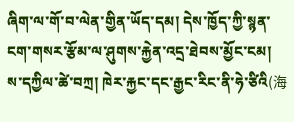ཞིག་ལ་གོ་བ་ལེན་གྱིན་ཡོད་དམ། དེས་ཁྱོད་ཀྱི་སྙན་ངག་གསར་རྩོམ་ལ་ཤུགས་རྐྱེན་འདྲ་ཐེབས་མྱོང་ངམ།
ས་དཀྱིལ་ཚེ་བཀྲ། ཁེར་རྐྱང་དང་རྒྱང་རིང་ནི་ཧེ་ཙིའི(海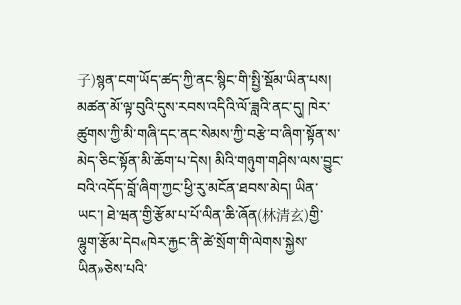子)སྙན་ངག་ཡོད་ཚད་ཀྱི་ནང་སྙིང་གི་སྤྱི་སྡོམ་ཡིན་པས། མཚན་མོ་ལྟ་བུའི་དུས་རབས་འདིའི་ལོ་ཟླའི་ནང་དུ། ཁེར་ཚུགས་ཀྱི་མི་གཞི་དང་ནང་སེམས་ཀྱི་བརྩེ་བ་ཞིག་སྟོན་ས་མེད་ཅིང་སྟོན་མི་ཆོག་པ་དེས། མིའི་གཉུག་གཤིས་ལས་བྱུང་བའི་འདོད་བློ་ཞིག་ཀྱང་ཕྱི་རུ་མངོན་ཐབས་མེད། ཡིན་ཡང་། ཐེ་ཝན་གྱི་རྩོམ་པ་པོ་ལིན་ཆི་ཞོན(林清玄)གྱི་ལྷུག་རྩོམ་དེབ«ཁེར་རྐྱང་ནི་ཚེ་སྲོག་གི་ལེགས་སྐྱེས་ཡིན»ཅེས་པའི་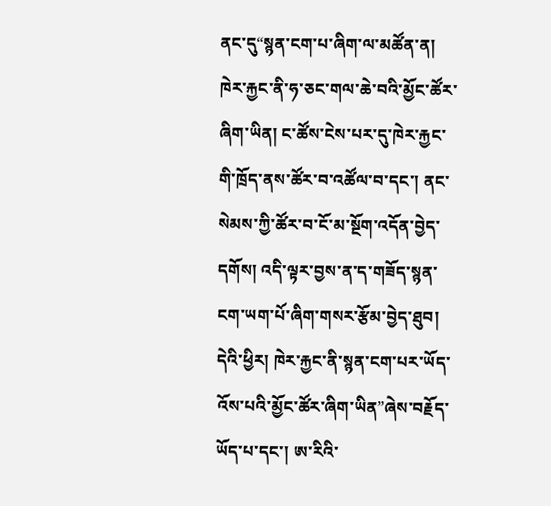ནང་དུ“སྙན་ངག་པ་ཞིག་ལ་མཚོན་ན། ཁེར་རྐྱང་ནི་ཧ་ཅང་གལ་ཆེ་བའི་མྱོང་ཚོར་ཞིག་ཡིན། ང་ཚོས་ངེས་པར་དུ་ཁེར་རྐྱང་གི་ཁྲོད་ནས་ཚོར་བ་འཚོལ་བ་དང་། ནང་སེམས་ཀྱི་ཚོར་བ་ངོ་མ་སྔོག་འདོན་བྱེད་དགོས། འདི་ལྟར་བྱས་ན་ད་གཟོད་སྙན་ངག་ཡག་པོ་ཞིག་གསར་རྩོམ་བྱེད་ཐུབ། དེའི་ཕྱིར། ཁེར་རྐྱང་ནི་སྙན་ངག་པར་ཡོད་འོས་པའི་མྱོང་ཚོར་ཞིག་ཡིན”ཞེས་བརྗོད་ཡོད་པ་དང་། ཨ་རིའི་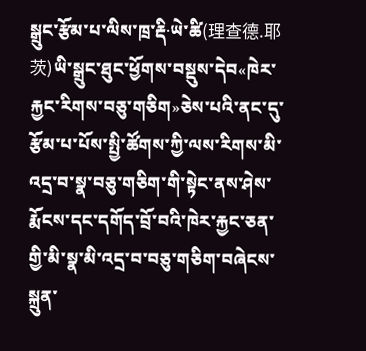སྒྲུང་རྩོམ་པ་ལིས་ཁྲ་རྡི·ཡེ་ཚི(理查德.耶茨)ཡི་སྒྲུང་ཐུང་ཕྱོགས་བསྡུས་དེབ«ཁེར་རྐྱང་རིགས་བཅུ་གཅིག»ཅེས་པའི་ནང་དུ་རྩོམ་པ་པོས་སྤྱི་ཚོགས་ཀྱི་ལས་རིགས་མི་འདྲ་བ་སྣ་བཅུ་གཅིག་གི་སྟེང་ནས་ཤེས་རྨོངས་དང་དགོད་བྲོ་བའི་ཁེར་རྐྱང་ཅན་གྱི་མི་སྣ་མི་འདྲ་བ་བཅུ་གཅིག་བཞེངས་སྐྲུན་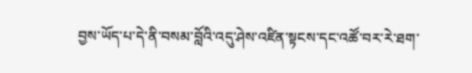བྱས་ཡོད་པ་དེ་ནི་བསམ་བློའི་འདུ་ཤེས་འཛིན་སྟངས་དང་འཚོ་བར་རེ་ཐག་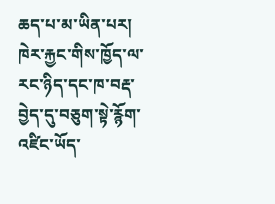ཆད་པ་མ་ཡིན་པར། ཁེར་རྐྱང་གིས་ཁྱོད་ལ་རང་ཉིད་དང་ཁ་བརྡ་བྱེད་དུ་བཅུག་སྟེ་རྙོག་འཛིང་ཡོད་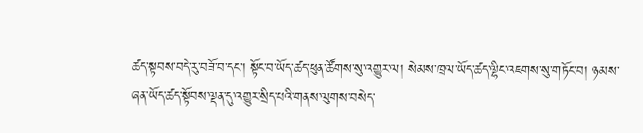ཚད་སྟབས་བདེ་རུ་བཟོ་བ་དང་། སྟོང་བ་ཡོད་ཚད་ཕུན་ཚོགས་སུ་འགྱུར་ལ། སེམས་ཁྲལ་ཡོད་ཚད་ལྷིང་འཇགས་སུ་གཏོང་བ། ཉམས་ཞན་ཡོད་ཚད་སྟོབས་ལྡན་དུ་འགྱུར་སྲིད་པའི་གནས་ལུགས་བསེད་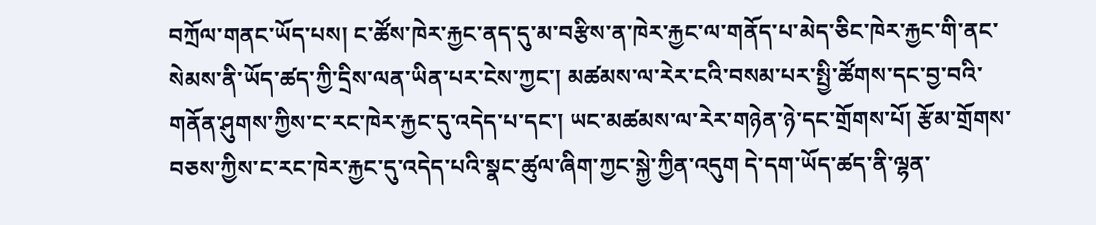བཀྲོལ་གནང་ཡོད་པས། ང་ཚོས་ཁེར་རྐྱང་ནད་དུ་མ་བརྩིས་ན་ཁེར་རྐྱང་ལ་གནོད་པ་མེད་ཅིང་ཁེར་རྐྱང་གི་ནང་སེམས་ནི་ཡོད་ཚད་ཀྱི་དྲིས་ལན་ཡིན་པར་ངེས་ཀྱང་། མཚམས་ལ་རེར་ངའི་བསམ་པར་སྤྱི་ཚོགས་དང་བྱ་བའི་གནོན་ཤུགས་ཀྱིས་ང་རང་ཁེར་རྐྱང་དུ་འདེད་པ་དང་། ཡང་མཚམས་ལ་རེར་གཉེན་ཉེ་དང་གྲོགས་པོ། རྩོམ་གྲོགས་བཅས་ཀྱིས་ང་རང་ཁེར་རྐྱང་དུ་འདེད་པའི་སྣང་ཚུལ་ཞིག་ཀྱང་སྐྱེ་ཀྱིན་འདུག དེ་དག་ཡོད་ཚད་ནི་ལྷན་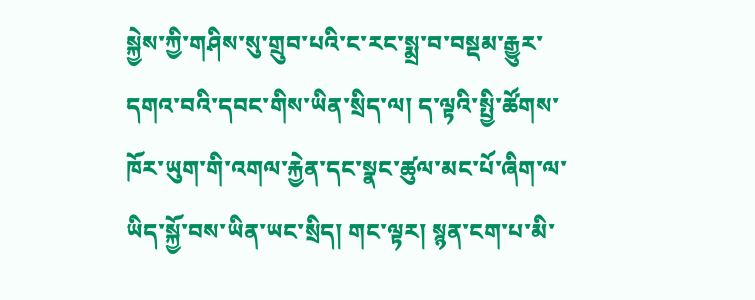སྐྱེས་ཀྱི་གཤིས་སུ་གྲུབ་པའི་ང་རང་སྨྲ་བ་བསྡམ་རྒྱུར་དགའ་བའི་དབང་གིས་ཡིན་སྲིད་ལ། ད་ལྟའི་སྤྱི་ཚོགས་ཁོར་ཡུག་གི་འགལ་རྐྱེན་དང་སྣང་ཚུལ་མང་པོ་ཞིག་ལ་ཡིད་སྐྱོ་བས་ཡིན་ཡང་སྲིད། གང་ལྟར། སྙན་ངག་པ་མི་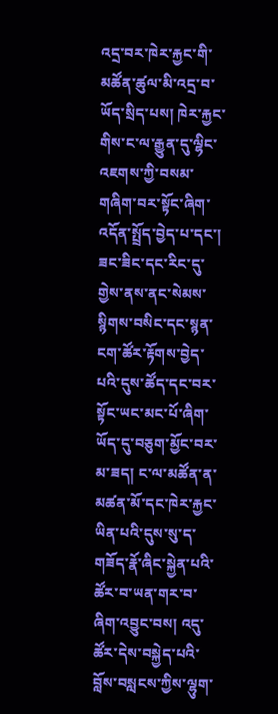འདྲ་བར་ཁེར་རྐྱང་གི་མཚོན་ཚུལ་མི་འདྲ་བ་ཡོད་སྲིད་པས། ཁེར་རྐྱང་གིས་ང་ལ་རྒྱུན་དུ་ལྷིང་འཇགས་ཀྱི་བསམ་གཞིག་བར་སྟོང་ཞིག་འདོན་སྤྲོད་བྱེད་པ་དང་། ཟང་ཟིང་དང་རིང་དུ་གྱེས་ནས་ནང་སེམས་སྙིགས་བསིང་དང་སྙན་ངག་ཚོར་རྟོགས་བྱེད་པའི་དུས་ཚོད་དང་བར་སྟོང་ཡང་མང་པོ་ཞིག་ཡོད་དུ་བཅུག་མྱོང་བར་མ་ཟད། ང་ལ་མཚོན་ན་མཚན་མོ་དང་ཁེར་རྐྱང་ཡིན་པའི་དུས་སུ་ད་གཟོད་རྣོ་ཞིང་སྐྱེན་པའི་ཚོར་བ་ཡན་གར་བ་ཞིག་འབྱུང་བས། འདུ་ཚོར་དེས་བསྐྱེད་པའི་བློས་བསླངས་ཀྱིས་ལྷུག་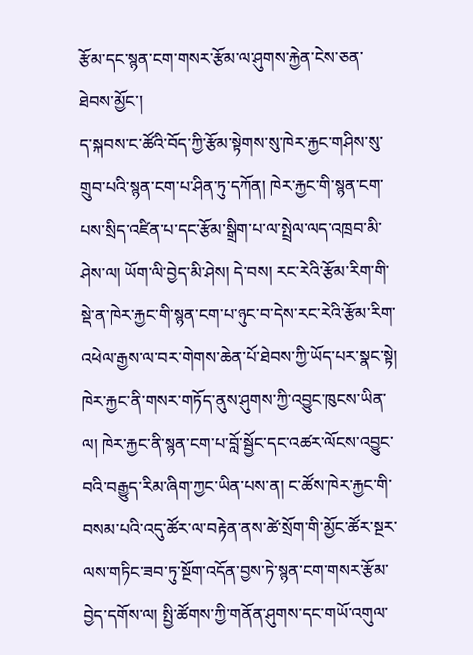རྩོམ་དང་སྙན་ངག་གསར་རྩོམ་ལ་ཤུགས་རྐྱེན་ངེས་ཅན་ཐེབས་མྱོང་།
ད་སྐབས་ང་ཚོའི་བོད་ཀྱི་རྩོམ་སྟེགས་སུ་ཁེར་རྐྱང་གཤིས་སུ་གྲུབ་པའི་སྙན་ངག་པ་ཤིན་ཏུ་དཀོན། ཁེར་རྐྱང་གི་སྙན་ངག་པས་སྲིད་འཛིན་པ་དང་རྩོམ་སྒྲིག་པ་ལ་སྤྲེལ་ལད་འཁྲབ་མི་ཤེས་ལ། ཡོག་ལི་བྱེད་མི་ཤེས། དེ་བས། རང་རེའི་རྩོམ་རིག་གི་སྡེ་ན་ཁེར་རྐྱང་གི་སྙན་ངག་པ་ཉུང་བ་དེས་རང་རེའི་རྩོམ་རིག་འཕེལ་རྒྱས་ལ་བར་གེགས་ཆེན་པོ་ཐེབས་ཀྱི་ཡོད་པར་སྣང་སྟེ། ཁེར་རྐྱང་ནི་གསར་གཏོད་ནུས་ཤུགས་ཀྱི་འབྱུང་ཁུངས་ཡིན་ལ། ཁེར་རྐྱང་ནི་སྙན་ངག་པ་བློ་སྦྱོང་དང་འཚར་ལོངས་འབྱུང་བའི་བརྒྱུད་རིམ་ཞིག་ཀྱང་ཡིན་པས་ན། ང་ཚོས་ཁེར་རྐྱང་གི་བསམ་པའི་འདུ་ཚོར་ལ་བརྟེན་ནས་ཚེ་སྲོག་གི་མྱོང་ཚོར་སྔར་ལས་གཏིང་ཟབ་ཏུ་སྔོག་འདོན་བྱས་ཏེ་སྙན་ངག་གསར་རྩོམ་བྱེད་དགོས་ལ། སྤྱི་ཚོགས་ཀྱི་གནོན་ཤུགས་དང་གཡོ་འགུལ་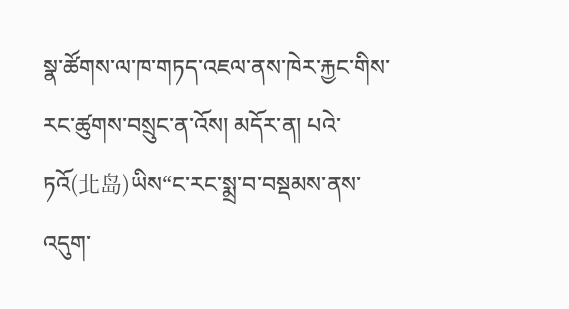སྣ་ཚོགས་ལ་ཁ་གཏད་འཇལ་ནས་ཁེར་རྐྱང་གིས་རང་ཚུགས་བསྲུང་ན་འོས། མདོར་ན། པའེ་ཏའོ(北岛)ཡིས“ང་རང་སྨྲ་བ་བསྡམས་ནས་འདུག་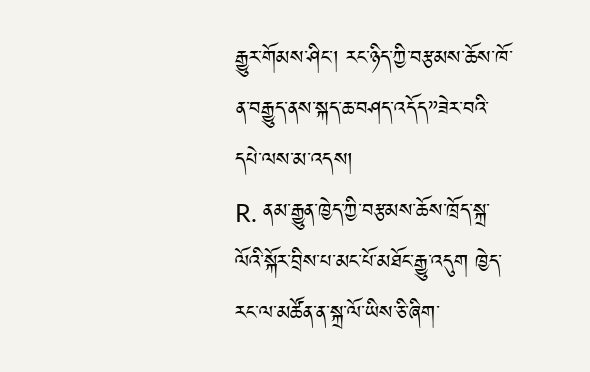རྒྱུར་གོམས་ཤིང་། རང་ཉིད་ཀྱི་བརྩམས་ཆོས་ཁོ་ན་བརྒྱུད་ནས་སྐད་ཆ་བཤད་འདོད”ཟེར་བའི་དཔེ་ལས་མ་འདས།
R. ནམ་རྒྱུན་ཁྱེད་ཀྱི་བརྩམས་ཆོས་ཁྲོད་སྐྲ་ལོའི་སྐོར་བྲིས་པ་མང་པོ་མཐོང་རྒྱུ་འདུག ཁྱེད་རང་ལ་མཚོན་ན་སྐྲ་ལོ་ཡིས་ཅི་ཞིག་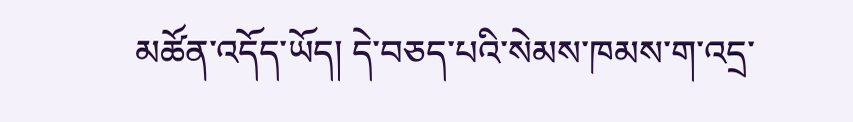མཚོན་འདོད་ཡོད། དེ་བཅད་པའི་སེམས་ཁམས་ག་འདྲ་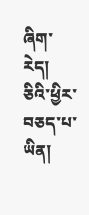ཞིག་རེད། ཅིའི་ཕྱིར་བཅད་པ་ཡིན།